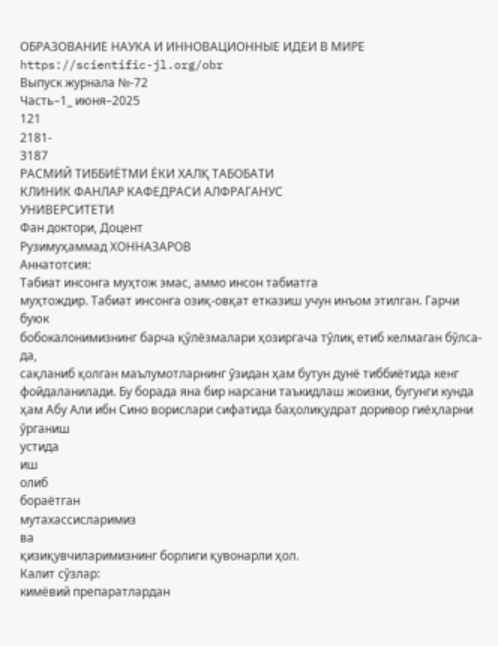ОБРАЗОВАНИЕ НАУКА И ИННОВАЦИОННЫЕ ИДЕИ В МИРЕ
https://scientific-jl.org/obr
Выпуск журнала №-72
Часть–1_ июня–2025
121
2181-
3187
РАСМИЙ ТИББИЁТМИ ЁКИ ХАЛҚ ТАБОБАТИ
КЛИНИК ФАНЛАР КАФЕДРАСИ АЛФРАГАНУС
УНИВЕРСИТЕТИ
Фан доктори, Доцент
Рузимуҳаммад ХОННАЗАРОВ
Аннатотсия:
Табиат инсонга муҳтож эмас, аммо инсон табиатга
муҳтождир. Табиат инсонга озиқ-овқат етказиш учун инъом этилган. Гарчи буюк
бобокалонимизнинг барча қўлёзмалари ҳозиргача тўлиқ етиб келмаган бўлса-да,
сақланиб қолган маълумотларнинг ўзидан ҳам бутун дунё тиббиётида кенг
фойдаланилади. Бу борада яна бир нарсани таъкидлаш жоизки, бугунги кунда
ҳам Абу Али ибн Сино ворислари сифатида баҳолиқудрат доривор гиёҳларни
ўрганиш
устида
иш
олиб
бораётган
мутахассисларимиз
ва
қизиқувчиларимизнинг борлиги қувонарли ҳол.
Калит сўзлар:
кимёвий препаратлардан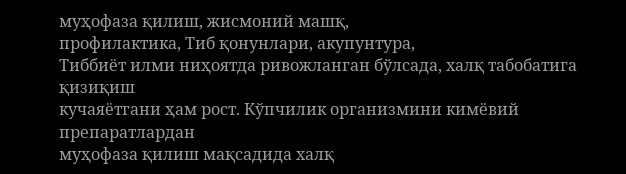муҳофаза қилиш, жисмоний машқ,
профилактика, Тиб қонунлари, акупунтура,
Тиббиёт илми ниҳоятда ривожланган бўлсада, халқ табобатига қизиқиш
кучаяётгани ҳам рост. Кўпчилик организмини кимёвий препаратлардан
муҳофаза қилиш мақсадида халқ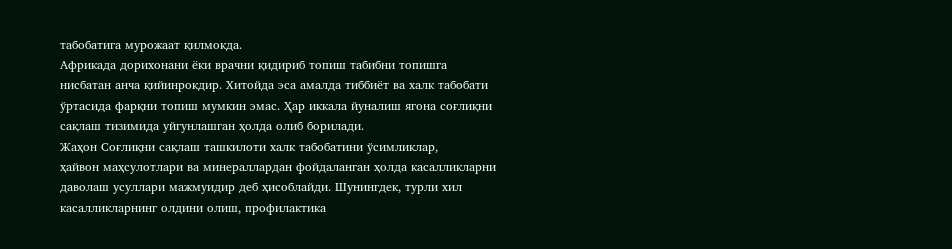табобатига мурожаат қилмокда.
Африкада дорихонани ёки врачни қидириб топиш табибни топишга
нисбатан анча қийинрокдир. Хитойда эса амалда тиббиёт ва халк табобати
ўртасида фарқни топиш мумкин эмас. Ҳap иккала йуналиш ягона соғлиқни
сақлаш тизимида уйгунлашган ҳолда олиб борилади.
Жаҳон Соғлиқни сақлаш ташкилоти халк табобатини ўсимликлар,
ҳайвон маҳсулотлари ва минераллардан фойдаланган ҳолда касалликларни
даволаш усуллари мажмуидир деб ҳисоблайди. Шунингдек, турли хил
касалликларнинг олдини олиш, профилактика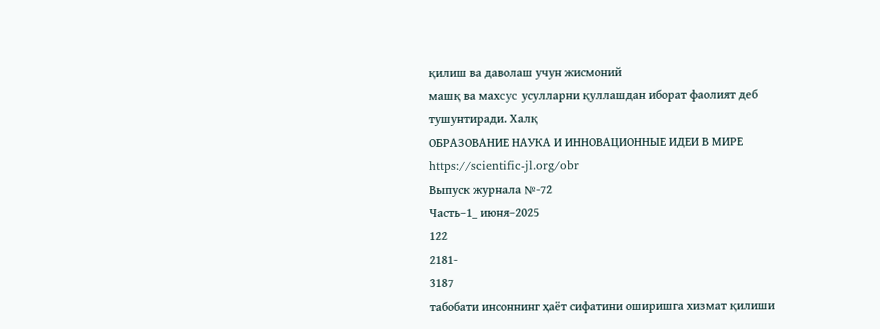қилиш ва даволаш учун жисмоний
машқ ва махcyc усулларни қуллашдан иборат фаолият деб тушунтиради. Халқ
ОБРАЗОВАНИЕ НАУКА И ИННОВАЦИОННЫЕ ИДЕИ В МИРЕ
https://scientific-jl.org/obr
Выпуск журнала №-72
Часть–1_ июня–2025
122
2181-
3187
табобати инсоннинг ҳаёт сифатини оширишга хизмат қилиши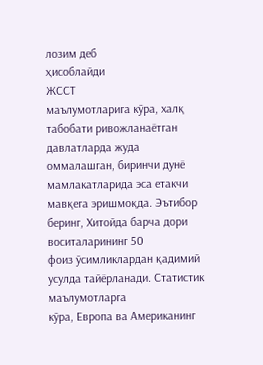лозим деб
ҳисоблайди
ЖССТ
маълумотларига кўpa, халқ табобати ривожланаётган
давлатларда жуда оммалашган, биринчи дунё мамлакатларида эса етакчи
мавқега эришмоқда. Эътибор беринг, Хитойда барча дори воситаларининг 50
фоиз ўсимликлардан қадимий усулда тайёрланади. Статистик маълумотларга
кўpa, Европа ва Американинг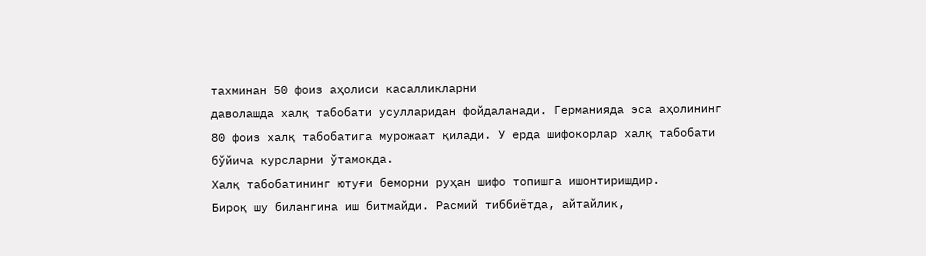тахминан 50 фоиз аҳолиси касалликларни
даволашда халқ табобати усулларидан фойдаланади. Германияда эса аҳолининг
80 фоиз халқ табобатига мурожаат қилади. У ерда шифокорлар халқ табобати
бўйича курсларни ўтамокда.
Халқ табобатининг ютуғи беморни руҳан шифо топишга ишонтиришдир.
Бироқ шу билангина иш битмайди. Расмий тиббиётда, айтайлик,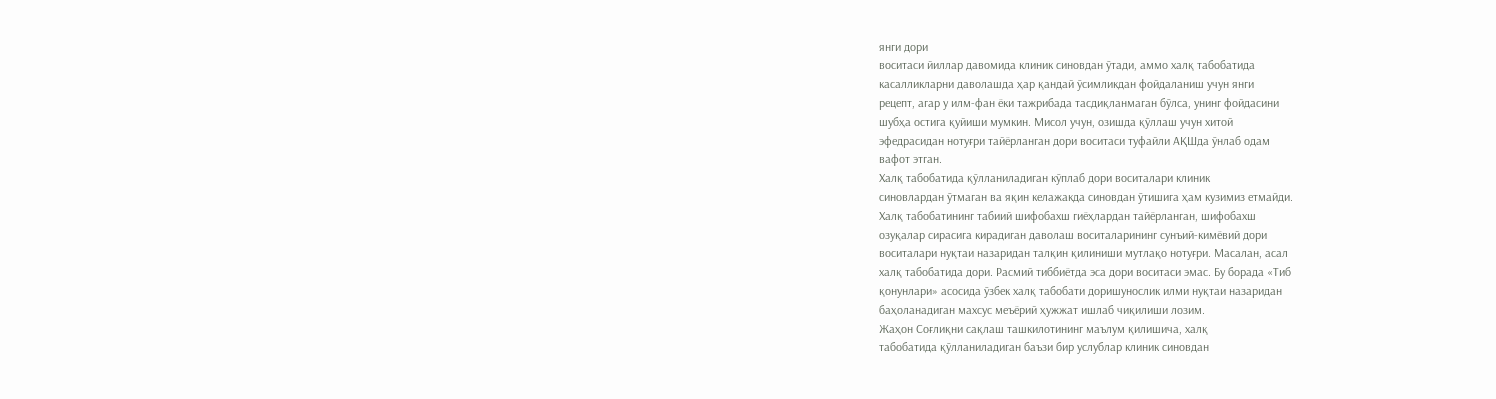янги дори
воситаси йиллар давомида клиник синовдан ўтади, аммо халқ табобатида
касалликларни даволашда ҳар қандай ўсимликдан фойдаланиш учун янги
рецепт, aгap у илм-фан ёки тажрибада тасдиқланмаган бўлса, унинг фойдасини
шубҳа остига қуйиши мумкин. Мисол учун, озишда қўллаш учун хитой
эфедрасидан нотуғри тайёрланган дори воситаси туфайли АҚШда ўнлаб одам
вафот этган.
Халқ табобатида қўлланиладиган кўплаб дори воситалари клиник
синовлардан ўтмаган ва яқин келажакда синовдан ўтишига ҳам кузимиз етмайди.
Халқ табобатининг табиий шифобахш гиёҳлардан тайёрланган, шифобахш
озуқалар сирасига кирадиган даволаш воситаларининг сунъий-кимёвий дори
воситалари нуқтаи назаридан талқин қилиниши мутлақо нотуғри. Масалан, асал
халқ табобатида дори. Расмий тиббиётда эса дори воситаси эмас. Бу борада «Тиб
қонунлари» асосида ўзбек халқ табобати доришунослик илми нуқтаи назаридан
баҳоланадиган махсус меъёрий ҳужжат ишлаб чиқилиши лозим.
Жаҳон Соғлиқни сақлаш ташкилотининг маълум қилишича, халқ
табобатида қўлланиладиган баъзи бир услублар клиник синовдан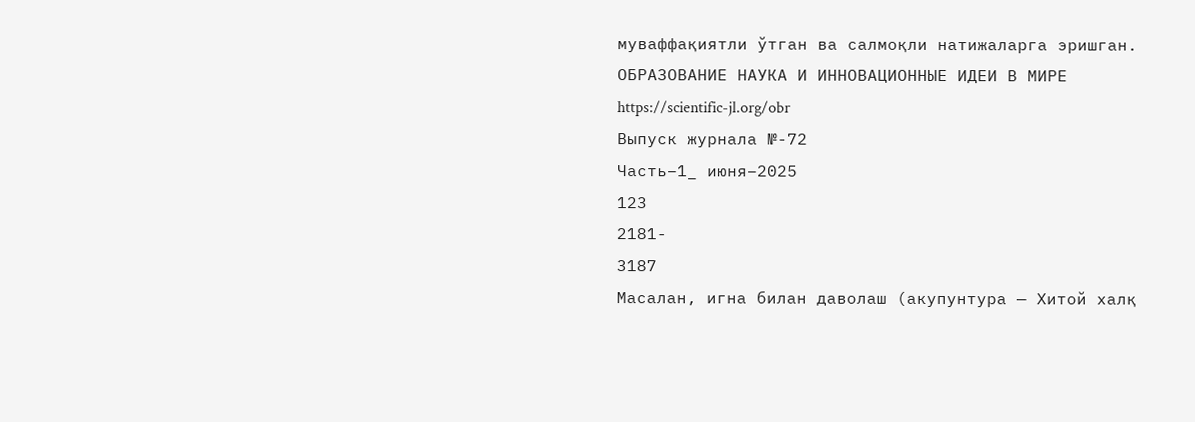муваффақиятли ўтган ва салмоқли натижаларга эришган.
ОБРАЗОВАНИЕ НАУКА И ИННОВАЦИОННЫЕ ИДЕИ В МИРЕ
https://scientific-jl.org/obr
Выпуск журнала №-72
Часть–1_ июня–2025
123
2181-
3187
Масалан, игна билан даволаш (акупунтура — Хитой халқ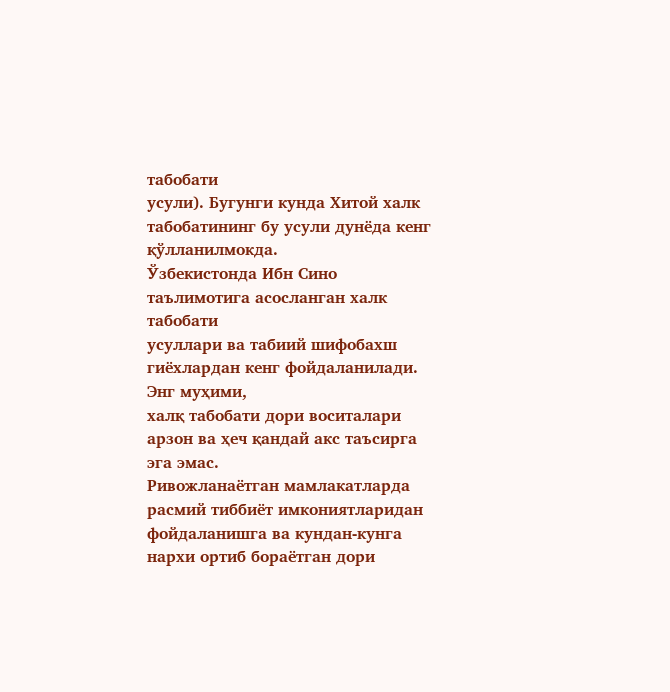табобати
усули). Бугунги кунда Хитой халк табобатининг бу усули дунёда кенг
қўлланилмокда.
Ўзбекистонда Ибн Сино таълимотига асосланган халк табобати
усуллари ва табиий шифобахш гиёхлардан кенг фойдаланилади. Энг муҳими,
халқ табобати дори воситалари арзон ва ҳеч қандай акс таъсирга эга эмас.
Ривожланаётган мамлакатларда расмий тиббиёт имкониятларидан
фойдаланишга ва кундан-кунга нархи ортиб бораётган дори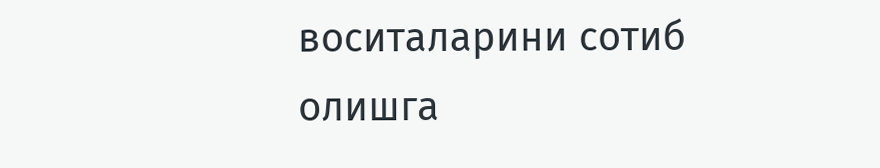воситаларини сотиб
олишга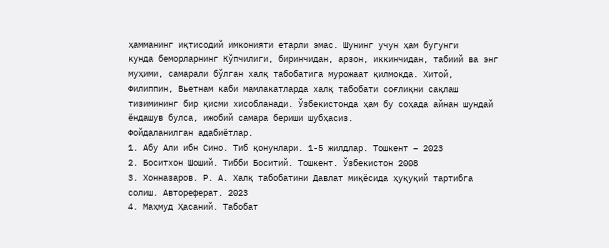ҳамманинг иқтисодий имконияти етарли эмас. Шунинг учун ҳам бугунги
кунда беморларнинг Кўпчилиги, биринчидан, арзон, иккинчидан, табиий ва энг
муҳими, самарали бўлган халқ табобатига мурожаат қилмокда. Хитой,
Филиппин, Вьетнам каби мамлакатларда халқ табобати соғлиқни сақлаш
тизимининг бир қисми хисобланади. Ўзбекистонда ҳам бу соҳада айнан шундай
ёндашув булса, ижобий самара бериши шубҳасиз.
Фойдаланилган адабиётлар.
1. Абу Али ибн Сино. Тиб қонунлари. 1-5 жилдлар. Тошкент – 2023
2. Боситхон Шоший. Тибби Боситий. Тошкент. Ўзбекистон 2008
3. Хонназаров. Р. А. Халқ табобатини Давлат миқёсида ҳуқуқий тартибга
солиш. Автореферат. 2023
4. Маҳмуд Ҳасаний. Табобат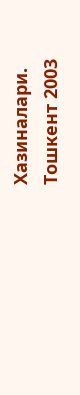Хазиналари. Тошкент 2003